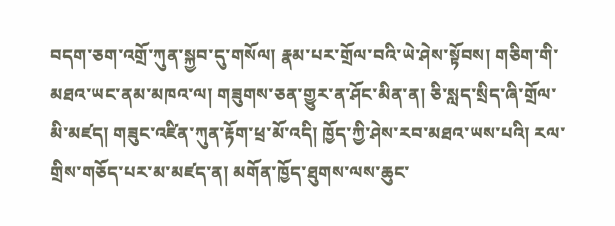བདག་ཅག་འགྲོ་ཀུན་སྐྱབ་དུ་གསོལ། རྣམ་པར་གྲོལ་བའི་ཡེ་ཤེས་སྟོབས། གཅིག་གི་མཐའ་ཡང་ནམ་མཁའ་ལ། གཟུགས་ཅན་གྱུར་ན་ཤོང་མིན་ན། ཅི་སླད་སྲིད་ཞི་གྲོལ་མི་མཛད། གཟུང་འཛིན་ཀུན་རྟོག་ཕྲ་མོ་འདི། ཁྱོད་ཀྱི་ཤེས་རབ་མཐའ་ཡས་པའི། རལ་གྲིས་གཅོད་པར་མ་མཛད་ན། མགོན་ཁྱོད་ཐུགས་ལས་ཆུང་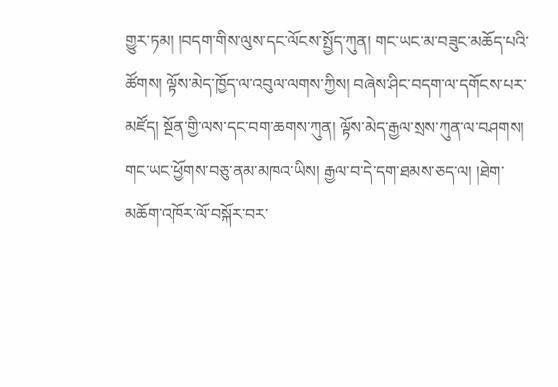གྱུར་ཏམ། །བདག་གིས་ལུས་དང་ལོངས་སྤྱོད་ཀུན། གང་ཡང་མ་བཟུང་མཆོད་པའི་ཚོགས། ལྟོས་མེད་ཁྱོད་ལ་འབུལ་ལགས་ཀྱིས། བཞེས་ཤིང་བདག་ལ་དགོངས་པར་མཛོད། སྔོན་གྱི་ལས་དང་བག་ཆགས་ཀུན། ལྟོས་མེད་རྒྱལ་སྲས་ཀུན་ལ་བཤགས། གང་ཡང་ཕྱོགས་བཅུ་ནམ་མཁའ་ཡིས། རྒྱལ་བ་དེ་དག་ཐམས་ཅད་ལ། །ཐེག་མཆོག་འཁོར་ལོ་བསྐོར་བར་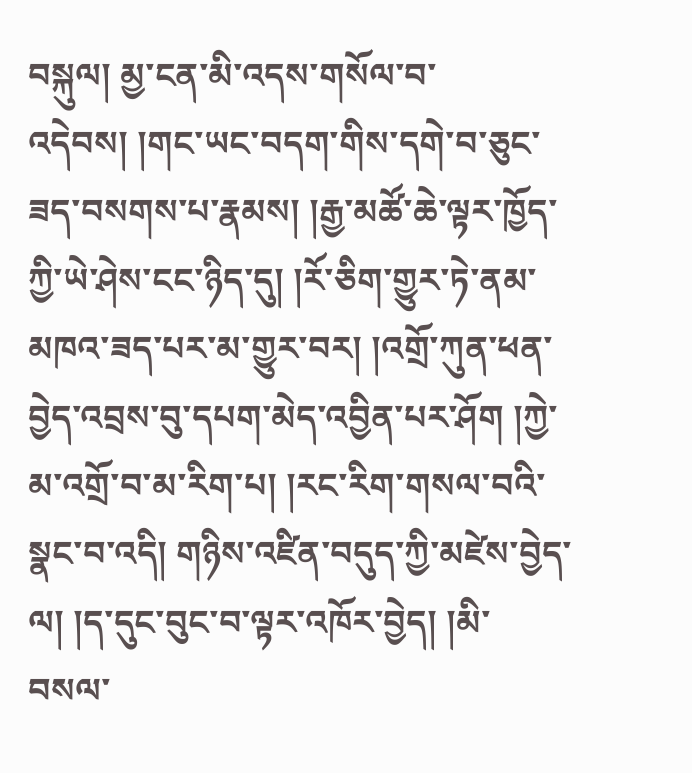བསྐུལ། མྱ་ངན་མི་འདས་གསོལ་བ་འདེབས། །གང་ཡང་བདག་གིས་དགེ་བ་ཅུང་ཟད་བསགས་པ་རྣམས། །རྒྱ་མཚོ་ཆེ་ལྟར་ཁྱོད་ཀྱི་ཡེ་ཤེས་ངང་ཉིད་དུ། །རོ་ཅིག་གྱུར་ཏེ་ནམ་མཁའ་ཟད་པར་མ་གྱུར་བར། །འགྲོ་ཀུན་ཕན་བྱེད་འབྲས་བུ་དཔག་མེད་འབྱིན་པར་ཤོག །ཀྱེ་མ་འགྲོ་བ་མ་རིག་པ། །རང་རིག་གསལ་བའི་སྣང་བ་འདི། གཉིས་འཛིན་བདུད་ཀྱི་མཛེས་བྱེད་ལ། །ད་དུང་བུང་བ་ལྟར་འཁོར་བྱེད། །མི་བསལ་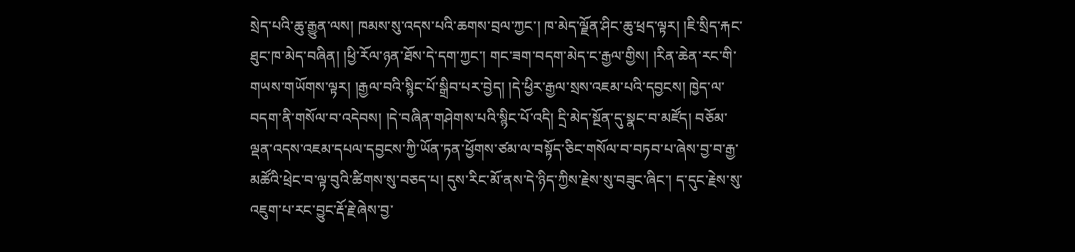སྲེད་པའི་ཆུ་རྒྱུན་ལས། ཁམས་སུ་འདས་པའི་ཆགས་བྲལ་ཀྱང་། ཁ་མེད་ལྗོན་ཤིང་ཆུ་ཕྲད་ལྟར། །ཇི་སྲིད་རྐང་ཐུང་ཁ་མེད་བཞིན། །ཕྱི་རོལ་ཉན་ཐོས་དེ་དག་ཀྱང་། གང་ཟག་བདག་མེད་ང་རྒྱལ་གྱིས། །རིན་ཆེན་རང་གི་གཡས་གཡོགས་ལྟར། །རྒྱལ་བའི་སྙིང་པོ་སྒྲིབ་པར་བྱེད། །དེ་ཕྱིར་རྒྱལ་སྲས་འཇམ་པའི་དབྱངས། ཁྱེད་ལ་བདག་ནི་གསོལ་བ་འདེབས། །དེ་བཞིན་གཤེགས་པའི་སྙིང་པོ་འདི། དྲི་མེད་སྔོན་དུ་སྣང་བ་མཛོད། བཅོམ་ལྡན་འདས་འཇམ་དཔལ་དབྱངས་ཀྱི་ཡོན་ཏན་ཕྱོགས་ཙམ་ལ་བསྟོད་ཅིང་གསོལ་བ་བཏབ་པ་ཞེས་བྱ་བ་རྒྱ་མཚོའི་ཕྲེང་བ་ལྟ་བུའི་ཚིགས་སུ་བཅད་པ། དུས་རིང་མོ་ནས་དེ་ཉིད་ཀྱིས་རྗེས་སུ་བཟུང་ཞིང་། ད་དུང་རྗེས་སུ་འཇུག་པ་རང་བྱུང་རྡོ་རྗེ་ཞེས་བྱ་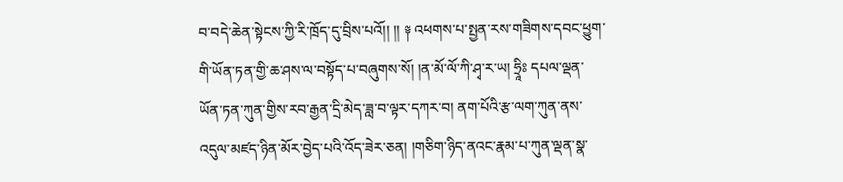བ་བདེ་ཆེན་སྟེངས་ཀྱི་རི་ཁྲོད་དུ་བྲིས་པའོ།། །། ༈ འཕགས་པ་སྤྱན་རས་གཟིགས་དབང་ཕྱུག་གི་ཡོན་ཏན་གྱི་ཆ་ཤས་ལ་བསྟོད་པ་བཞུགས་སོ། །ན་མོ་ལོ་ཀི་ཤྭ་ར་ཡ། ཧྲཱིཿ དཔལ་ལྡན་ཡོན་ཏན་ཀུན་གྱིས་རབ་རྒྱན་དྲི་མེད་ཟླ་བ་ལྟར་དཀར་བ། ནག་པོའི་རྩ་ལག་ཀུན་ནས་འདུལ་མཛད་ཉིན་མོར་བྱེད་པའི་འོད་ཟེར་ཅན། །གཅིག་ཉིད་ནའང་རྣམ་པ་ཀུན་ལྡན་སྣ་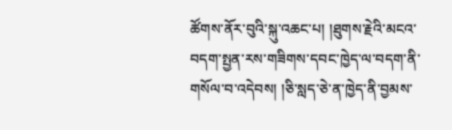ཚོགས་ནོར་བུའི་སྐུ་འཆང་པ། །ཐུགས་རྗེའི་མངའ་བདག་སྤྱན་རས་གཟིགས་དབང་ཁྱེད་ལ་བདག་ནི་གསོལ་བ་འདེབས། །ཅི་སླད་ཅེ་ན་ཁྱེད་ནི་བྱམས་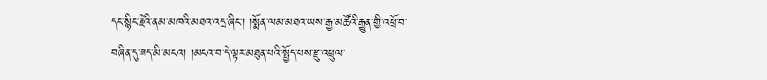དང་སྙིང་རྗེའི་ནམ་མཁའི་མཐའ་འདྲ་ཞིང་། །སྨོན་ལམ་མཐའ་ཡས་རྒྱ་མཚོའི་རྒྱུན་གྱི་འཕྲོ་བ་བཞིན་དུ་ཟད་མི་མངའ། །མངའ་བ་དེ་ལྟར་མཐུན་པའི་སྤྱོད་པས་རྫུ་འཕྲུལ་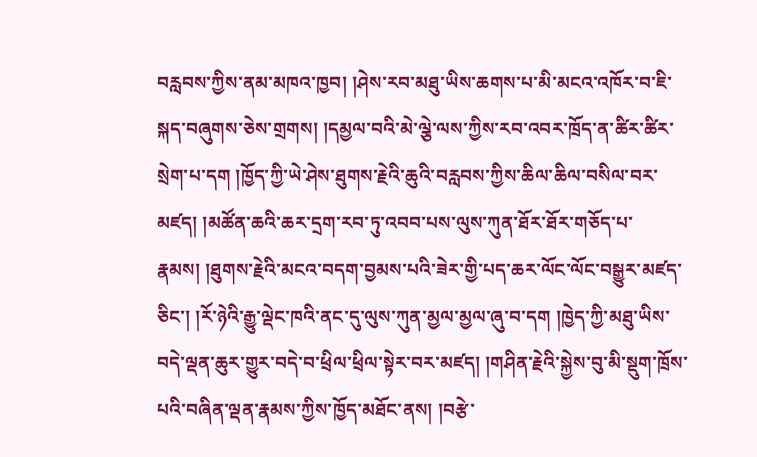བརླབས་ཀྱིས་ནམ་མཁའ་ཁྱབ། །ཤེས་རབ་མཐུ་ཡིས་ཆགས་པ་མི་མངའ་འཁོར་བ་ཇི་སྐད་བཞུགས་ཅེས་གྲགས། །དམྱལ་བའི་མེ་ལྕེ་ལས་ཀྱིས་རབ་འབར་ཁྲོད་ན་ཚིར་ཚིར་སྲེག་པ་དག །ཁྱོད་ཀྱི་ཡེ་ཤེས་ཐུགས་རྗེའི་ཆུའི་བརླབས་ཀྱིས་ཆིལ་ཆིལ་བསིལ་བར་མཛད། །མཚོན་ཆའི་ཆར་དྲག་རབ་ཏུ་འབབ་པས་ལུས་ཀུན་ཐོར་ཐོར་གཅོད་པ་རྣམས། །ཐུགས་རྗེའི་མངའ་བདག་བྱམས་པའི་ཟེར་གྱི་པད་ཆར་ལོང་ལོང་བསྒྱུར་མཛད་ཅིང་། །རོ་ཉེའི་རྒྱུ་ལྡེང་ཁའི་ནང་དུ་ལུས་ཀུན་མྱལ་མྱལ་ཞུ་བ་དག །ཁྱེད་ཀྱི་མཐུ་ཡིས་བདེ་ལྡན་ཆུར་གྱུར་བདེ་བ་ཕྲིལ་ཕྲིལ་སྟེར་བར་མཛད། །གཤིན་རྗེའི་སྐྱེས་བུ་མི་སྡུག་ཁྲོས་པའི་བཞིན་ལྡན་རྣམས་ཀྱིས་ཁྱོད་མཐོང་ནས། །བརྩེ་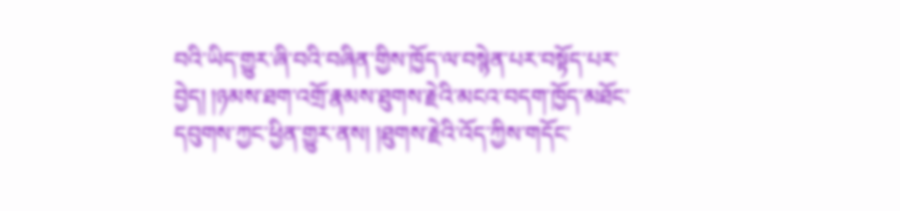བའི་ཡིད་གྱུར་ཞི་བའི་བཞིན་གྱིས་ཁྱོད་ལ་བསྙེན་པར་བསྟོད་པར་བྱེད། །ཉམས་ཐག་འགྲོ་རྣམས་ཐུགས་རྗེའི་མངའ་བདག་ཁྱོད་མཐོང་དབུགས་ཀྱང་ཕྱིན་གྱུར་ནས། །ཐུགས་རྗེའི་འོད་ཀྱིས་གདོང་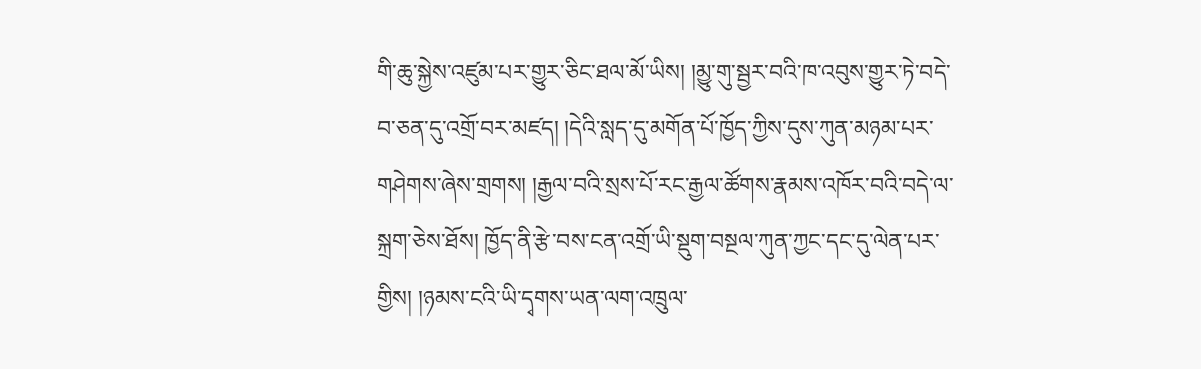གི་ཆུ་སྐྱེས་འཛུམ་པར་གྱུར་ཅིང་ཐལ་མོ་ཡིས། །མྱུ་གུ་སྦྱར་བའི་ཁ་འབུས་གྱུར་ཏེ་བདེ་བ་ཅན་དུ་འགྲོ་བར་མཛད། །དེའི་སླད་དུ་མགོན་པོ་ཁྱོད་ཀྱིས་དུས་ཀུན་མཉམ་པར་གཤེགས་ཞེས་གྲགས། །རྒྱལ་བའི་སྲས་པོ་རང་རྒྱལ་ཚོགས་རྣམས་འཁོར་བའི་བདེ་ལ་སྐྲག་ཅེས་ཐོས། ཁྱོད་ནི་རྩེ་བས་ངན་འགྲོ་ཡི་སྡུག་བསྔལ་ཀུན་ཀྱང་དང་དུ་ལེན་པར་གྱིས། །ཉམས་ངའི་ཡི་དྭགས་ཡན་ལག་འཁྲུལ་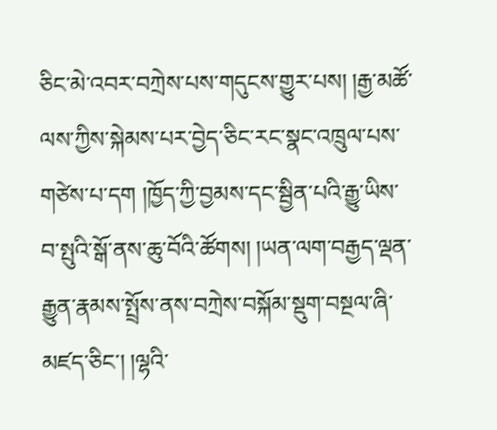ཅིང་མེ་འབར་བཀྲེས་པས་གདུངས་གྱུར་པས། །རྒྱ་མཚོ་ལས་ཀྱིས་སྐེམས་པར་བྱེད་ཅིང་རང་སྣང་འཁྲུལ་པས་གཙེས་པ་དག །ཁྱོད་ཀྱི་བྱམས་དང་སྦྱིན་པའི་རྒྱུ་ཡིས་བ་སྤུའི་སྒོ་ནས་ཆུ་བོའི་ཚོགས། །ཡན་ལག་བརྒྱད་ལྡན་རྒྱུན་རྣམས་སྤྲོས་ནས་བཀྲེས་བསྐོམ་སྡུག་བསྔལ་ཞི་མཛད་ཅིང་། །ལྷའི་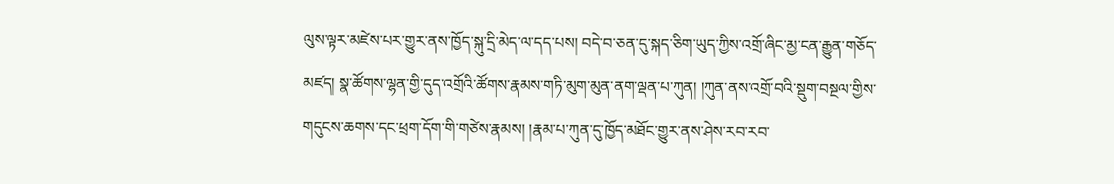ལུས་ལྟར་མཛེས་པར་གྱུར་ནས་ཁྱོད་སྐུ་དྲི་མེད་ལ་དད་པས། བདེ་བ་ཅན་དུ་སྐད་ཅིག་ཡུད་ཀྱིས་འགྲོ་ཞིང་མྱ་ངན་རྒྱུན་གཅོད་མཛད། སྣ་ཚོགས་ལྷན་གྱི་དུད་འགྲོའི་ཚོགས་རྣམས་གཏི་མུག་མུན་ནག་ལྡན་པ་ཀུན། །ཀུན་ནས་འགྲོ་བའི་སྡུག་བསྔལ་གྱིས་གདུངས་ཆགས་དང་ཕྲག་དོག་གི་གཙེས་རྣམས། །རྣམ་པ་ཀུན་དུ་ཁྱོད་མཐོང་གྱུར་ནས་ཤེས་རབ་རབ་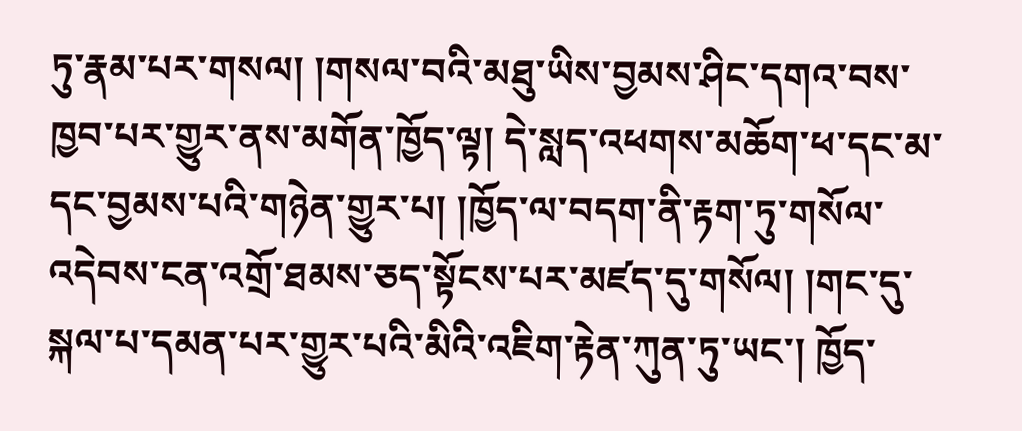ཏུ་རྣམ་པར་གསལ། །གསལ་བའི་མཐུ་ཡིས་བྱམས་ཤིང་དགའ་བས་ཁྱབ་པར་གྱུར་ནས་མགོན་ཁྱོད་ལྟ། དེ་སླད་འཕགས་མཆོག་ཕ་དང་མ་དང་བྱམས་པའི་གཉེན་གྱུར་པ། །ཁྱོད་ལ་བདག་ནི་རྟག་ཏུ་གསོལ་འདེབས་ངན་འགྲོ་ཐམས་ཅད་སྟོངས་པར་མཛད་དུ་གསོལ། །གང་དུ་སྐལ་པ་དམན་པར་གྱུར་པའི་མིའི་འཇིག་རྟེན་ཀུན་ཏུ་ཡང་། ཁྱོད་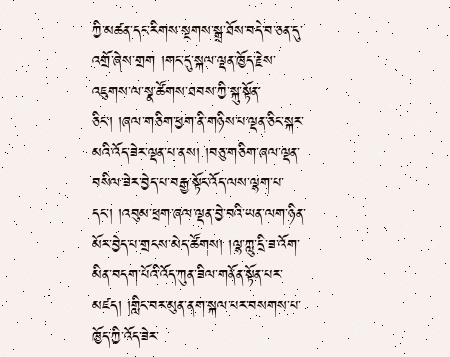ཀྱི་མཚན་དང་རིགས་སྔགས་སྒྲ་ཐོས་བདེ་བ་ཅན་དུ་འགྲོ་ཞེས་གྲག །གང་དུ་སྐལ་ལྡན་ཁྱོད་རྗེས་འཇུགས་ལ་སྣ་ཚོགས་ཐབས་ཀྱི་སྐུ་སྟོན་ཅིང་། །ཞལ་གཅིག་ཕྱག་ནི་གཉིས་པ་ལྡན་ཅིང་སྐར་མའི་འོད་ཟེར་ལྡན་པ་ནས། །བཅུ་གཅིག་ཞལ་ལྡན་བསིལ་ཟེར་བྱེད་པ་བརྒྱ་སྟོང་འོད་ལས་ལྷག་པ་དང་། །འབུམ་ཕྲག་ཞལ་ལྡན་བྱེ་བའི་ཡན་ལག་ཉིན་མོར་བྱེད་པ་གྲངས་མེད་ཚོགས། །ལྷ་ཀླུ་དྲི་ཟ་འོག་མིན་བདག་པོའི་འོད་ཀུན་ཟིལ་གནོན་སྟོན་པར་མཛད། །གླིང་བར་མུན་ནག་སྐལ་པར་བསགས་པ་ཁྱོད་ཀྱི་འོད་ཟེར་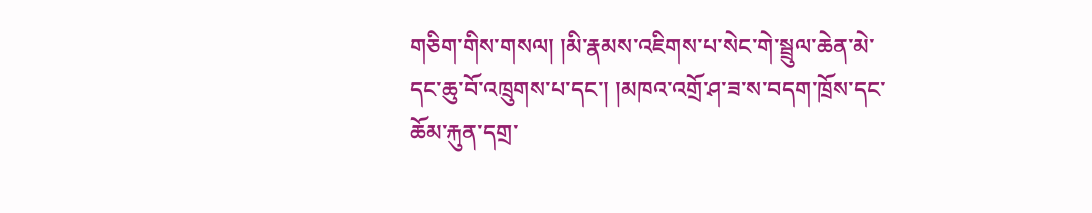གཅིག་གིས་གསལ། །མི་རྣམས་འཇིགས་པ་སེང་གེ་སྦྲུལ་ཆེན་མེ་དང་ཆུ་བོ་འཁྲུགས་པ་དང་། །མཁའ་འགྲོ་ཤ་ཟ་ས་བདག་ཁྲོས་དང་ཆོམ་རྐུན་དགྲ་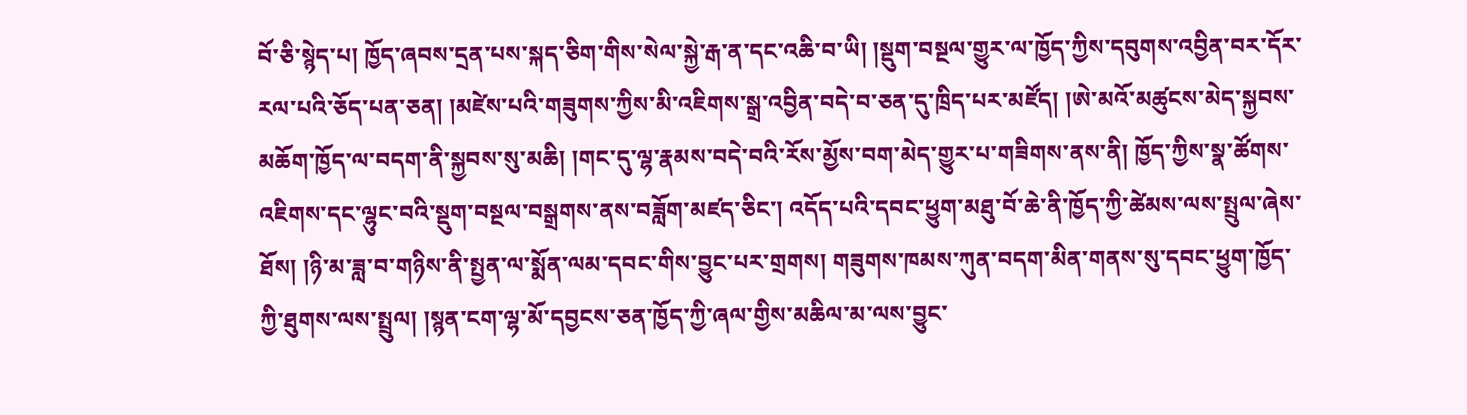བོ་ཅི་སྙེད་པ། ཁྱོད་ཞབས་དྲན་པས་སྐད་ཅིག་གིས་སེལ་སྐྱེ་རྒ་ན་དང་འཆི་བ་ཡི། །སྡུག་བསྔལ་གྱུར་ལ་ཁྱོད་ཀྱིས་དབུགས་འབྱིན་བར་དོར་རལ་པའི་ཅོད་པན་ཅན། །མཛེས་པའི་གཟུགས་ཀྱིས་མི་འཇིགས་སྒྲ་འབྱིན་བདེ་བ་ཅན་དུ་ཁྲིད་པར་མཛོད། །ཨེ་མའོ་མཚུངས་མེད་སྐྱབས་མཆོག་ཁྱོད་ལ་བདག་ནི་སྐྱབས་སུ་མཆི། །གང་དུ་ལྷ་རྣམས་བདེ་བའི་རོས་མྱོས་བག་མེད་གྱུར་པ་གཟིགས་ནས་ནི། ཁྱོད་ཀྱིས་སྣ་ཚོགས་འཇིགས་དང་ལྷུང་བའི་སྡུག་བསྔལ་བསྒྲགས་ནས་བཟློག་མཛད་ཅིང་། འདོད་པའི་དབང་ཕྱུག་མཐུ་བོ་ཆེ་ནི་ཁྱོད་ཀྱི་ཚེམས་ལས་སྤྲུལ་ཞེས་ཐོས། །ཉི་མ་ཟླ་བ་གཉིས་ནི་སྤྱན་ལ་སྨོན་ལམ་དབང་གིས་བྱུང་པར་གྲགས། གཟུགས་ཁམས་ཀུན་བདག་མིན་གནས་སུ་དབང་ཕྱུག་ཁྱོད་ཀྱི་ཐུགས་ལས་སྤྲུལ། །སྙན་ངག་ལྷ་མོ་དབྱངས་ཅན་ཁྱོད་ཀྱི་ཞལ་གྱིས་མཆིལ་མ་ལས་བྱུང་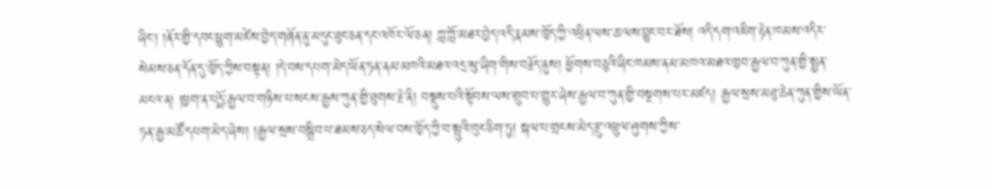ཞིང་། །ནོར་གྱི་དབང་ཕྱུག་མཛེས་བྱེད་གཞོན་ནུ་མདུང་ཐུང་ཅན་དང་འཁོར་ལོ་ཅན། ཀླ་ཀློ་མཐར་བྱེད་འདི་རྣམས་ཁྱོད་ཀྱི་འཕྲིན་ལས་ཆ་ལས་བྱུང་བར་ཐོས། འདི་དག་འཇིག་རྟེན་ཁམས་འདིར་སེམས་ཅན་དོན་དུ་ཁྱོད་ཀྱིས་བསྟན། །དེ་བས་དཔག་མེད་ཡོན་ཏན་ནམ་མཁའི་མཐའ་འདྲ་སུ་ཞིག་གིས་བརྗོད་ནུས། ཕྱོགས་བཅུའི་ཞིང་ཁམས་ནམ་མཁའ་མཐའ་ཁྱབ་རྒྱལ་བ་ཀུན་གྱི་སྤྱན་མངའ་ན། །ཕྱག་ན་པདྨོ་རྒྱལ་བ་གཉིས་པ་སངས་རྒྱས་ཀུན་གྱི་ཐུགས་རྗེ་ནི། བསྡུས་པའི་སྟོབས་ལས་གྲུབ་པ་གྱུར་ཞེས་རྒྱལ་བ་ཀུན་གྱི་བསྔགས་པར་མཛད། རྒྱལ་སྲས་མཐུ་ཆེན་ཀུན་གྱིས་ཡོན་ཏན་རྒྱ་མཚོ་དཔག་མེད་ཞེས། །རྒྱལ་སྲས་བསྒྲིབ་པ་ཐམས་ཅད་སེལ་བས་ཁྱོད་ཀྱི་བ་སྤུའི་ཁུང་ཅིག་ཏུ། སྐལ་པ་གྲངས་མེད་རྫུ་འཕྲུལ་ཤུགས་ཀྱིས་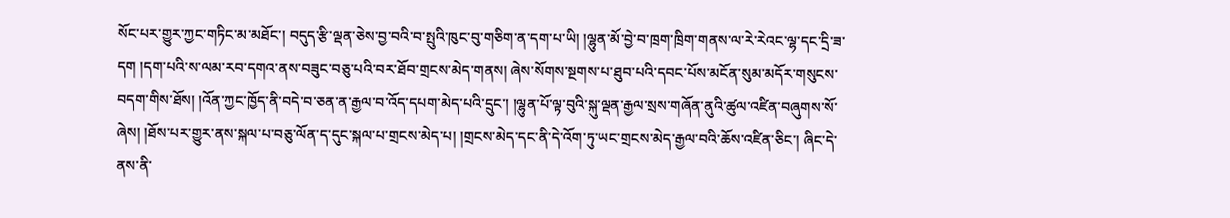སོང་པར་གྱུར་ཀྱང་གཏིང་མ་མཐོང་། བདུད་རྩི་ལྡན་ཅེས་བྱ་བའི་བ་སྤུའི་ཁུང་བུ་གཅིག་ན་དག་པ་ཡི། །ལྷུན་མོ་བྱེ་བ་ཁྲག་ཁྲིག་གནས་ལ་རེ་རེའང་ལྷ་དང་དྲི་ཟ་དག །དག་པའི་ས་ལམ་རབ་དགའ་ནས་བཟུང་བཅུ་པའི་བར་ཐོབ་གྲངས་མེད་གནས། ཞེས་སོགས་སྔགས་པ་ཐུབ་པའི་དབང་པོས་མངོན་སུམ་མདོར་གསུངས་བདག་གིས་ཐོས། །འོན་ཀྱང་ཁྱོད་ནི་བདེ་བ་ཅན་ན་རྒྱལ་བ་འོད་དཔག་མེད་པའི་དྲུང་། །ལྷུན་པོ་ལྟ་བུའི་སྐུ་ལྡན་རྒྱལ་སྲས་གཞོན་ནུའི་ཚུལ་འཛིན་བཞུགས་སོ་ཞེས། །ཐོས་པར་གྱུར་ནས་སྐལ་པ་བཅུ་ལོན་ད་དུང་སྐལ་པ་གྲངས་མེད་པ། །གྲངས་མེད་དང་ནི་དེ་འོག་ཏུ་ཡང་གྲངས་མེད་རྒྱལ་བའི་ཆོས་འཛིན་ཅིང་། ཞིང་དེ་ནས་ནི་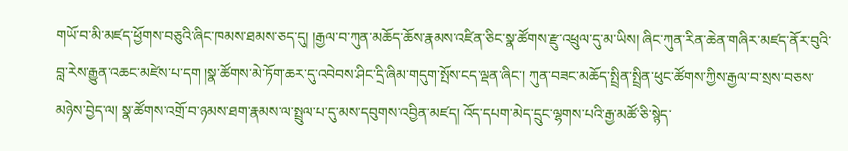གཡོ་བ་མི་མཛད་ཕྱོགས་བཅུའི་ཞིང་ཁམས་ཐམས་ཅད་དུ། །རྒྱལ་བ་ཀུན་མཆོད་ཆོས་རྣམས་འཛིན་ཅིང་སྣ་ཚོགས་རྫུ་འཕྲུལ་དུ་མ་ཡིས། ཞིང་ཀུན་རིན་ཆེན་གཞིར་མཛད་ནོར་བུའི་བླ་རེས་རྒྱུན་འཆང་མཛེས་པ་དག །སྣ་ཚོགས་མེ་ཏོག་ཆར་དུ་འབེབས་ཤིང་དྲི་ཞིམ་གདུག་སྤོས་ངད་ལྡན་ཞིང་། ཀུན་བཟང་མཆོད་སྤྲིན་སྤྲིན་ཕུང་ཚོགས་ཀྱིས་རྒྱལ་བ་སྲས་བཅས་མཉེས་བྱེད་ལ། སྣ་ཚོགས་འགྲོ་བ་ཉམས་ཐག་རྣམས་ལ་སྤྲུལ་པ་དུ་མས་དབུགས་འབྱིན་མཛད། འོད་དཔག་མེད་དྲུང་ལྷགས་པའི་རྒྱ་མཚོ་ཅི་སྙེད་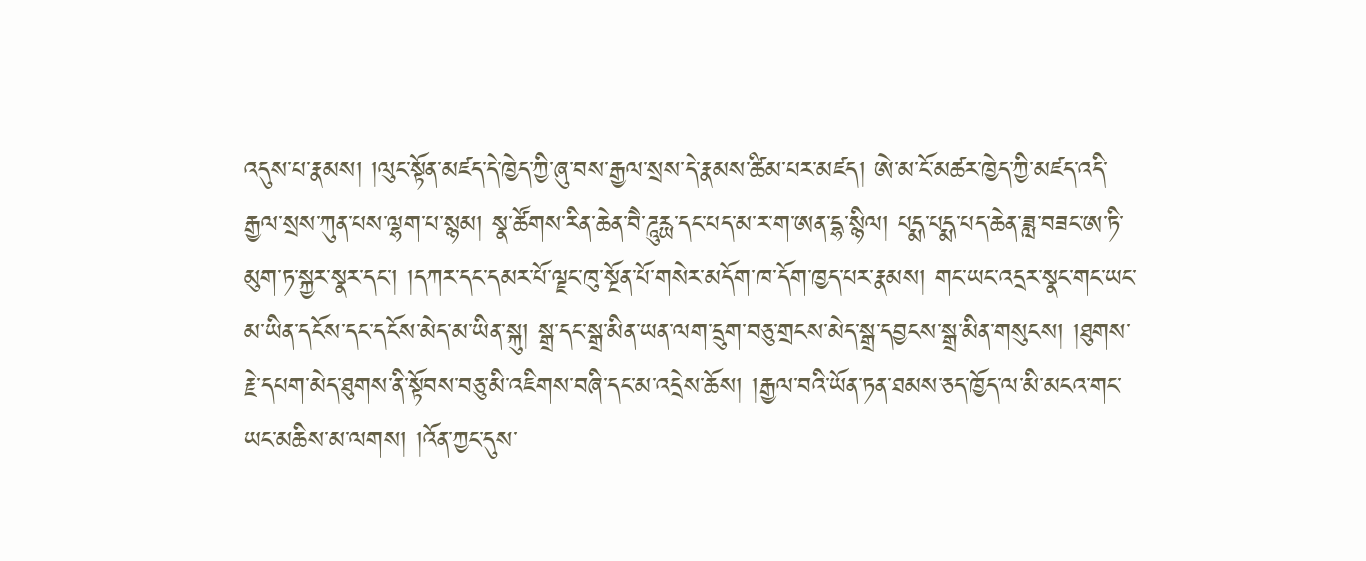འདུས་པ་རྣམས། །ལུང་སྟོན་མཛད་དེ་ཁྱེད་ཀྱི་ཞུ་བས་རྒྱལ་སྲས་དེ་རྣམས་ཚིམ་པར་མཛད། ཨེ་མ་ངོ་མཚར་ཁྱེད་ཀྱི་མཛད་འདི་རྒྱལ་སྲས་ཀུན་པས་ལྷག་པ་སྙམ། སྣ་ཚོགས་རིན་ཆེན་བཻ་ཌཱུརྻ་དང་པད་མ་ར་ག་ཨན་དྷ་སྙིལ། པདྨ་པདྨ་པད་ཆེན་ཟླ་བཟང་ཨ་ཏི་མུག་ཏ་སྐྱར་སྣར་དང་། །དཀར་དང་དམར་པོ་ལྗང་ཁུ་སྔོན་པོ་གསེར་མདོག་ཁ་དོག་ཁྱད་པར་རྣམས། གང་ཡང་འདྲར་སྣང་གང་ཡང་མ་ཡིན་དངོས་དང་དངོས་མེད་མ་ཡིན་སྐུ། སྒྲ་དང་སྒྲ་མིན་ཡན་ལག་དྲུག་བཅུ་གྲངས་མེད་སྒྲ་དབྱངས་སྒྲ་མིན་གསུངས། །ཐུགས་རྗེ་དཔག་མེད་ཐུགས་ནི་སྟོབས་བཅུ་མི་འཇིགས་བཞི་དང་མ་འདྲེས་ཆོས། །རྒྱལ་བའི་ཡོན་ཏན་ཐམས་ཅད་ཁྱོད་ལ་མི་མངའ་གང་ཡང་མཆིས་མ་ལགས། །འོན་ཀྱང་དུས་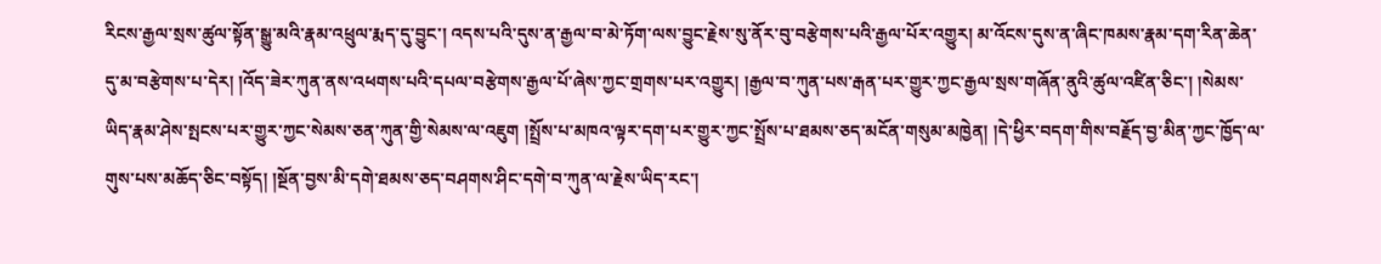རིངས་རྒྱལ་སྲས་ཚུལ་སྟོན་སྒྱུ་མའི་རྣམ་འཕྲུལ་རྨད་དུ་བྱུང་། འདས་པའི་དུས་ན་རྒྱལ་བ་མེ་ཏོག་ལས་བྱུང་རྗེས་སུ་ནོར་བུ་བརྩེགས་པའི་རྒྱལ་པོར་འགྱུར། མ་འོངས་དུས་ན་ཞིང་ཁམས་རྣམ་དག་རིན་ཆེན་དུ་མ་བརྩེགས་པ་དེར། །འོད་ཟེར་ཀུན་ནས་འཕགས་པའི་དཔལ་བརྩེགས་རྒྱལ་པོ་ཞེས་ཀྱང་གྲགས་པར་འགྱུར། །རྒྱལ་བ་ཀུན་པས་རྒན་པར་གྱུར་ཀྱང་རྒྱལ་སྲས་གཞོན་ནུའི་ཚུལ་འཛིན་ཅིང་། །སེམས་ཡིད་རྣམ་ཤེས་སྤངས་པར་གྱུར་ཀྱང་སེམས་ཅན་ཀུན་གྱི་སེམས་ལ་འཇུག །སྤྲོས་པ་མཁའ་ལྟར་དག་པར་གྱུར་ཀྱང་སྤྲོས་པ་ཐམས་ཅད་མངོན་གསུམ་མཁྱེན། །དེ་ཕྱིར་བདག་གིས་བརྗོད་བྱ་མིན་ཀྱང་ཁྱོད་ལ་གུས་པས་མཆོད་ཅིང་བསྟོད། །སྔོན་བྱས་མི་དགེ་ཐམས་ཅད་བཤགས་ཤིང་དགེ་བ་ཀུན་ལ་རྗེས་ཡིད་རང་།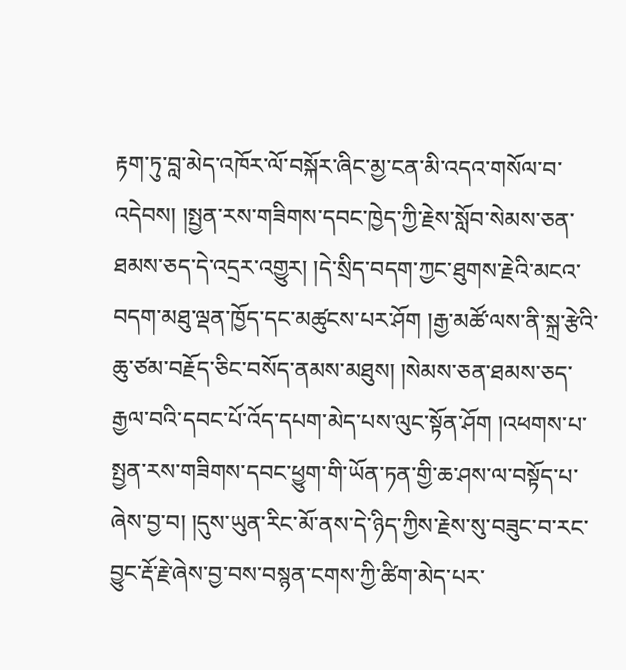རྟག་ཏུ་བླ་མེད་འཁོར་ལོ་བསྐོར་ཞིང་མྱ་ངན་མི་འདའ་གསོལ་བ་འདེབས། །སྤྱན་རས་གཟིགས་དབང་ཁྱེད་ཀྱི་རྗེས་སློབ་སེམས་ཅན་ཐམས་ཅད་དེ་འདྲར་འགྱུར། །དེ་སྲིད་བདག་ཀྱང་ཐུགས་རྗེའི་མངའ་བདག་མཐུ་ལྡན་ཁྱོད་དང་མཚུངས་པར་ཤོག །རྒྱ་མཚོ་ལས་ནི་སྐྲ་རྩེའི་ཆུ་ཙམ་བརྗོད་ཅིང་བསོད་ནམས་མཐུས། །སེམས་ཅན་ཐམས་ཅད་རྒྱལ་བའི་དབང་པོ་འོད་དཔག་མེད་པས་ལུང་སྟོན་ཤོག །འཕགས་པ་སྤྱན་རས་གཟིགས་དབང་ཕྱུག་གི་ཡོན་ཏན་གྱི་ཆ་ཤས་ལ་བསྟོད་པ་ཞེས་བྱ་བ། །དུས་ཡུན་རིང་མོ་ནས་དེ་ཉིད་ཀྱིས་རྗེས་སུ་བཟུང་བ་རང་བྱུང་རྡོ་རྗེ་ཞེས་བྱ་བས་བསྙན་ངགས་ཀྱི་ཚིག་མེད་པར་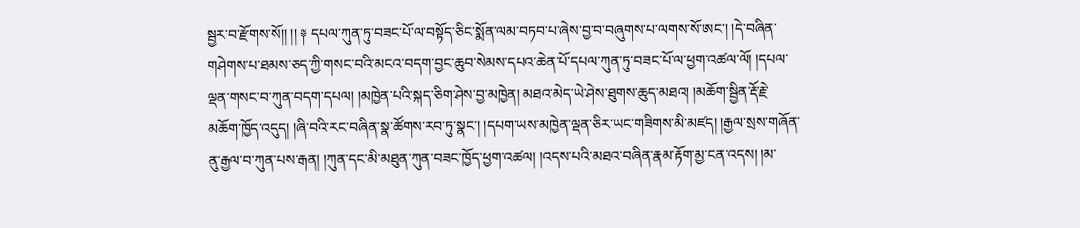སྦྱར་བ་རྫོགས་སོ།། །། ༈ དཔལ་ཀུན་ཏུ་བཟང་པོ་ལ་བསྟོད་ཅིང་སྨོན་ལམ་བཏབ་པ་ཞེས་བྱ་བ་བཞུགས་པ་ལགས་སོ་ཨང་། །དེ་བཞིན་གཤེགས་པ་ཐམས་ཅད་ཀྱི་གསང་བའི་མངའ་བདག་བྱང་ཆུབ་སེམས་དཔའ་ཆེན་པོ་དཔལ་ཀུན་ཏུ་བཟང་པོ་ལ་ཕྱག་འཚལ་ལོ། །དཔལ་ལྡན་གསང་བ་ཀུན་བདག་དཔལ། །མཁྱེན་པའི་སྐད་ཅིག་ཤེས་བྱ་མཁྱེན། མཐའ་མེད་ཡེ་ཤེས་ཐུགས་ཆུད་མཐའ། །མཆོག་སྦྱིན་རྡོ་རྗེ་མཆོག་ཁྱོད་འདུད། །ཞི་བའི་རང་བཞིན་སྣ་ཚོགས་རབ་ཏུ་སྣང་། །དཔག་ཡས་མཁྱེན་ལྡན་ཅིར་ཡང་གཟིགས་མི་མཛད། །རྒྱལ་སྲས་གཞོན་ནུ་རྒྱལ་བ་ཀུན་པས་རྒན། །ཀུན་དང་མི་མཐུན་ཀུན་བཟང་ཁྱོད་ཕྱག་འཚལ། །འདས་པའི་མཐའ་བཞིན་རྣམ་རྟོག་མྱ་ངན་འདས། །མ་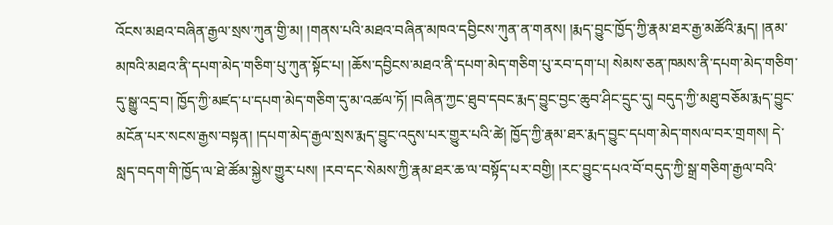འོངས་མཐའ་བཞིན་རྒྱལ་སྲས་ཀུན་གྱི་མ། །གནས་པའི་མཐའ་བཞིན་མཁའ་དབྱིངས་ཀུན་ན་གནས། །རྨད་བྱུང་ཁྱོད་ཀྱི་རྣམ་ཐར་རྒྱ་མཚོའི་རྨད། །ནམ་མཁའི་མཐའ་ནི་དཔག་མེད་གཅིག་པུ་ཀུན་སྟོང་པ། །ཆོས་དབྱིངས་མཐའ་ནི་དཔག་མེད་གཅིག་པུ་རབ་དག་པ། སེམས་ཅན་ཁམས་ནི་དཔག་མེད་གཅིག་དུ་སྒྱུ་འདྲ་བ། ཁྱོད་ཀྱི་མཛད་པ་དཔག་མེད་གཅིག་དུ་མ་འཚལ་ཏོ། །བཞིན་ཀྱང་ཐུབ་དབང་རྨད་བྱུང་བྱང་ཆུབ་ཤིང་དྲུང་དུ། བདུད་ཀྱི་མཐུ་བཅོམ་རྨད་བྱུང་མངོན་པར་སངས་རྒྱས་བསྟན། །དཔག་མེད་རྒྱལ་སྲས་རྨད་བྱུང་འདུས་པར་གྱུར་པའི་ཚེ། ཁྱོད་ཀྱི་རྣམ་ཐར་རྨད་བྱུང་དཔག་མེད་གསལ་བར་གྲགས། དེ་སླད་བདག་གི་ཁྱོད་ལ་ཐེ་ཚོམ་སྐྱེས་གྱུར་པས། །རབ་དང་སེམས་ཀྱི་རྣམ་ཐར་ཆ་ལ་བསྟོད་པར་བགྱི། །རང་བྱུང་དཔའ་བོ་བདུད་ཀྱི་སྒྲ་གཅིག་རྒྱལ་བའི་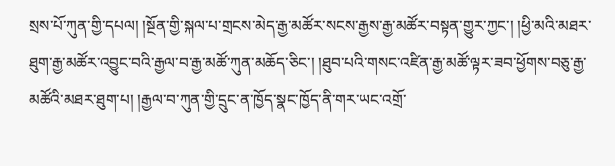སྲས་པོ་ཀུན་གྱི་དཔལ། །སྔོན་གྱི་སྐལ་པ་གྲངས་མེད་རྒྱ་མཚོར་སངས་རྒྱས་རྒྱ་མཚོར་བསྟན་གྱུར་ཀྱང་། །ཕྱི་མའི་མཐར་ཐུག་རྒྱ་མཚོར་འབྱུང་བའི་རྒྱལ་བ་རྒྱ་མཚོ་ཀུན་མཆོད་ཅིང་། །ཐུབ་པའི་གསང་འཛིན་རྒྱ་མཚོ་ལྟར་ཟབ་ཕྱོགས་བཅུ་རྒྱ་མཚོའི་མཐར་ཐུག་པ། །རྒྱལ་བ་ཀུན་གྱི་དྲུང་ན་ཁྱོད་སྣང་ཁྱོད་ནི་གར་ཡང་འགྲོ་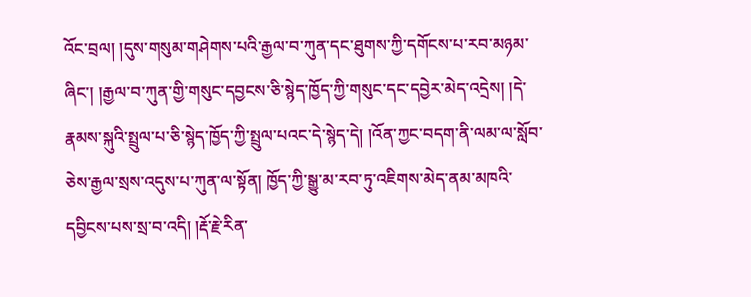འོང་བྲལ། །དུས་གསུམ་གཤེགས་པའི་རྒྱལ་བ་ཀུན་དང་ཐུགས་ཀྱི་དགོངས་པ་རབ་མཉམ་ཞིང་། །རྒྱལ་བ་ཀུན་གྱི་གསུང་དབྱངས་ཅི་སྙེད་ཁྱོད་ཀྱི་གསུང་དང་དབྱེར་མེད་འདྲེས། །དེ་རྣམས་སྐུའི་སྤྲུལ་པ་ཅི་སྙེད་ཁྱོད་ཀྱི་སྤྲུལ་པའང་དེ་སྙེད་དེ། །འོན་ཀྱང་བདག་ནི་ལམ་ལ་སློབ་ཅེས་རྒྱལ་སྲས་འདུས་པ་ཀུན་ལ་སྟོན། ཁྱོད་ཀྱི་སྒྱུ་མ་རབ་ཏུ་འཇིགས་མེད་ནམ་མཁའི་དབྱིངས་པས་སྲ་བ་འདི། །རྡོ་རྗེ་རིན་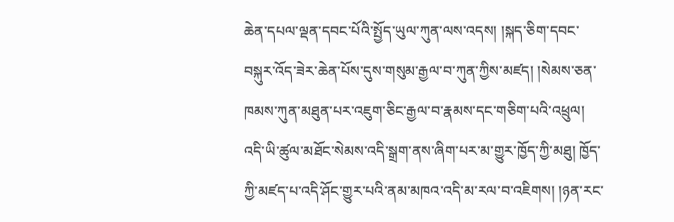ཆེན་དཔལ་ལྡན་དབང་པོའི་སྤྱོད་ཡུལ་ཀུན་ལས་འདས། །སྐད་ཅིག་དབང་བསྐུར་འོད་ཟེར་ཆེན་པོས་དུས་གསུམ་རྒྱལ་བ་ཀུན་ཀྱིས་མཛད། །སེམས་ཅན་ཁམས་ཀུན་མཐུན་པར་འཇུག་ཅིང་རྒྱལ་བ་རྣམས་དང་གཅིག་པའི་འཕྲུལ། འདི་ཡི་ཚུལ་མཐོང་སེམས་འདི་སྒྲག་ནས་ཞིག་པར་མ་གྱུར་ཁྱོད་ཀྱི་མཐུ། ཁྱོད་ཀྱི་མཛད་པ་འདི་ཤོང་གྱུར་པའི་ནམ་མཁའ་འདི་མ་རལ་བ་འཇིགས། །ཉན་རང་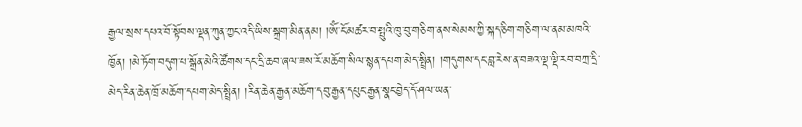རྒྱལ་སྲས་དཔའ་བོ་སྟོབས་ལྡན་ཀུན་ཀྱང་འདི་ཡིས་སྐྲག་མིན་ནམ། །ཨོཾ་ངོ་མཚར་བ་སྤུའི་ཁུ་བུ་གཅིག་ནས་སེམས་ཀྱི་སྐད་ཅིག་གཅིག་ལ་ནམ་མཁའི་ཁྱོན། །མེ་ཏོག་བདུག་པ་སྒྲོན་མེའི་ཚོགས་དང་དྲི་ཆབ་ཞལ་ཟས་རོ་མཆོག་སིལ་སྙན་དཔག་མེད་སྤྲིན། །གདུགས་དང་བླ་རེས་ན་བཟའ་ལྡ་ལྡི་རབ་བཀྲ་དྲི་མེད་རིན་ཆེན་ཁྲོ་མཆོག་དཔག་མེད་སྤྲིན། །རིན་ཆེན་རྒྱན་མཆོག་དབུ་རྒྱན་དཔུང་རྒྱན་སྣང་བྱེད་དོ་ཤལ་ཡན་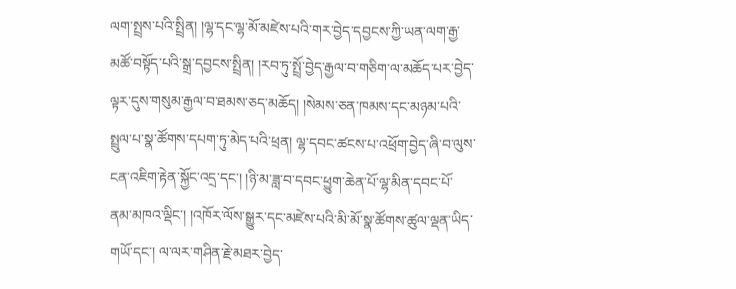ལག་སྤྲས་པའི་སྤྲིན། །ལྷ་དང་ལྷ་མོ་མཛེས་པའི་གར་བྱེད་དབྱངས་ཀྱི་ཡན་ལག་རྒྱ་མཚོ་བསྟོད་པའི་སྒྲ་དབྱངས་སྤྲིན། །རབ་ཏུ་སྤྲོ་བྱེད་རྒྱལ་བ་གཅིག་ལ་མཆོད་པར་བྱེད་ལྟར་དུས་གསུམ་རྒྱལ་བ་ཐམས་ཅད་མཆོད། །སེམས་ཅན་ཁམས་དང་མཉམ་པའི་སྤྲུལ་པ་སྣ་ཚོགས་དཔག་ཏུ་མེད་པའི་ཕྲན། ལྷ་དབང་ཚངས་པ་འཕྲོག་བྱེད་ཞི་བ་ལུས་ངན་འཇིག་རྟེན་སྐྱོང་འདྲ་དང་། །ཉི་མ་ཟླ་བ་དབང་ཕྱུག་ཆེན་པོ་ལྷ་མིན་དབང་པོ་ནམ་མཁའ་ལྡིང་། །འཁོར་ལོས་སྒྱུར་དང་མཛེས་པའི་མི་མོ་སྣ་ཚོགས་ཚུལ་ལྡན་ཡིད་གཡོ་དང་། ལ་ལར་གཤིན་རྗེ་མཐར་བྱེད་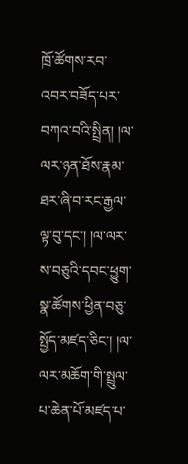ཁྲོ་ཚོགས་རབ་འབར་བཟོད་པར་བཀའ་བའི་སྤྲིན། །ལ་ལར་ཉན་ཐོས་རྣམ་ཐར་ཞི་བ་རང་རྒྱལ་ལྟ་བུ་དང་། །ལ་ལར་ས་བཅུའི་དབང་ཕྱུག་སྣ་ཚོགས་ཕྱིན་བཅུ་སྤྱོད་མཛད་ཅིང་། །ལ་ལར་མཆོག་གི་སྤྲུལ་པ་ཆེན་པོ་མཛད་པ་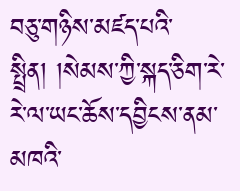བཅུ་གཉིས་མཛད་པའི་སྤྲིན། །སེམས་ཀྱི་སྐད་ཅིག་རེ་རེ་ལ་ཡང་ཆོས་དབྱིངས་ནམ་མཁའི་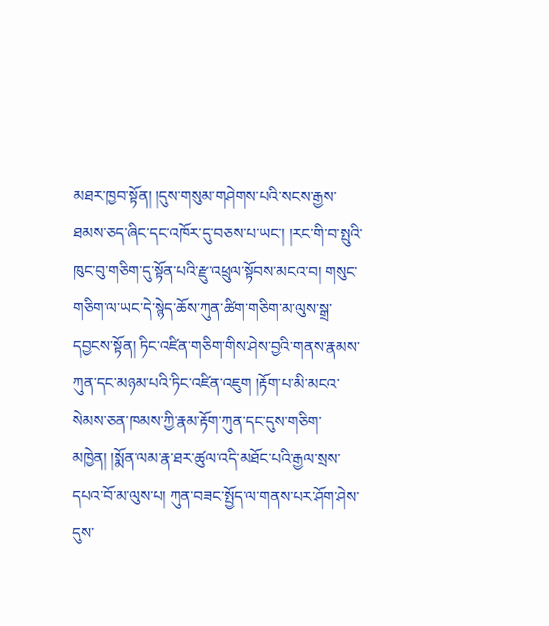མཐར་ཁྱབ་སྟོན། །དུས་གསུམ་གཤེགས་པའི་སངས་རྒྱས་ཐམས་ཅད་ཞིང་དང་འཁོར་དུ་བཅས་པ་ཡང་། །རང་གི་བ་སྤུའི་ཁུང་བུ་གཅིག་དུ་སྟོན་པའི་རྫུ་འཕྲུལ་སྟོབས་མངའ་བ། གསུང་གཅིག་ལ་ཡང་དེ་སྙེད་ཆོས་ཀུན་ཚིག་གཅིག་མ་ལུས་སྒྲ་དབྱངས་སྟོན། ཏིང་འཛིན་གཅིག་གིས་ཤེས་བྱའི་གནས་རྣམས་ཀུན་དང་མཉམ་པའི་ཏིང་འཛིན་འཇུག །རྟོག་པ་མི་མངའ་སེམས་ཅན་ཁམས་ཀྱི་རྣམ་རྟོག་ཀུན་དང་དུས་གཅིག་མཁྱེན། །སྨོན་ལམ་རྣ་ཐར་ཚུལ་འདི་མཐོང་པའི་རྒྱལ་སྲས་དཔའ་བོ་མ་ལུས་པ། ཀུན་བཟང་སྤྱོད་ལ་གནས་པར་ཤོག་ཤེས་དུས་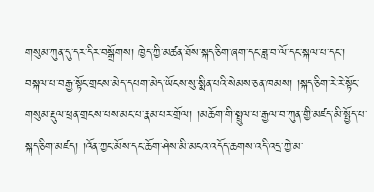གསུམ་ཀུན་དུ་དར་དིར་བསྒྲོགས། ཁྱེད་ཀྱི་མཚན་ཐོས་སྐད་ཅིག་ཞག་དང་ཟླ་བ་ལོ་དང་སྐལ་པ་དང་། བསྐལ་པ་བརྒྱ་སྟོང་གྲངས་མེད་དཔག་མེད་ཡོངས་སུ་སྨིན་པའི་སེམས་ཅན་ཁམས། །སྐད་ཅིག་རེ་རེ་སྟོང་གསུམ་རྡུལ་ཕྲན་གྲངས་པས་མང་པ་རྣམ་པར་གྲོལ། །མཆོག་གི་སྤྲུལ་པ་རྒྱལ་བ་ཀུན་གྱི་མཛད་མི་སྤྱོད་པ་སྐད་ཅིག་མཛད། །འོན་ཀྱང་མོས་དང་ཆོག་ཤེས་མི་མངའ་འདོད་ཆགས་འདི་འདྲ་ཀྱེ་མ་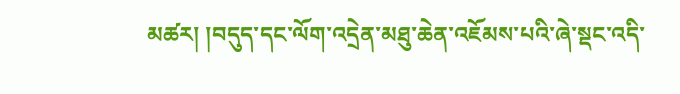མཚར། །བདུད་དང་ལོག་འདྲེན་མཐུ་ཆེན་འཇོམས་པའི་ཞེ་སྡང་འདི་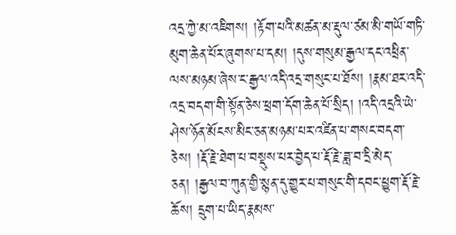འདྲ་ཀྱེ་མ་འཇིགས། །རྟོག་པའི་མཚན་མ་རྡུལ་ཙམ་མི་གཡོ་གཏི་མུག་ཆེན་པོར་ཞུགས་པ་དམ། །དུས་གསུམ་རྒྱལ་དང་འཕྲིན་ལས་མཉམ་ཞེས་ང་རྒྱལ་འདི་འདྲ་གསུང་པ་ཐོས། །རྣམ་ཐར་འདི་འདྲ་བདག་གི་སྟོན་ཅེས་ཕྲག་དོག་ཆེན་པོ་སྲིད། །འདི་འདྲའི་ཡེ་ཤེས་ཉོན་མོངས་མིང་ཅན་མཉམ་པར་འཛིན་པ་གསང་བདག་ཅེས། །རྡོ་རྗེ་ཐེག་པ་བསྡུས་པར་བྱེད་པ་རྡོ་རྗེ་ཟླ་བ་དྲི་མེད་ཅན། །རྒྱལ་བ་ཀུན་གྱི་སྙན་དུ་གྱུར་པ་གསུང་གི་དབང་ཕྱུག་རྡོ་རྗེ་ཆོས། དྲུག་པ་ཡིད་རྣམས་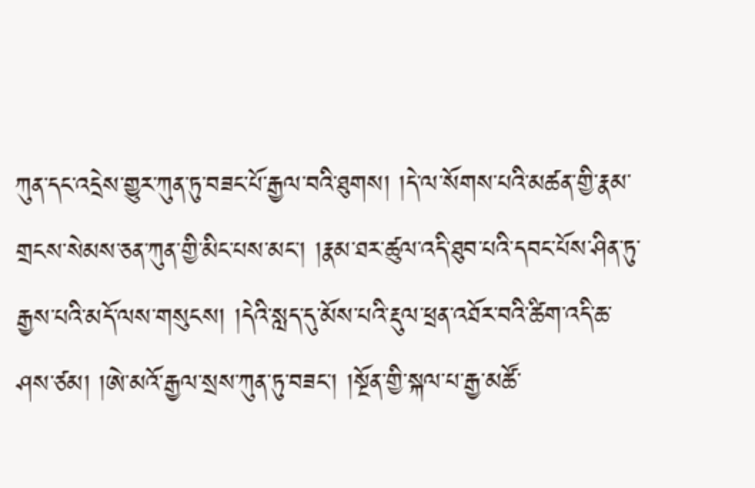ཀུན་དང་འདྲེས་གྱུར་ཀུན་ཏུ་བཟང་པོ་རྒྱལ་བའི་ཐུགས། །དེ་ལ་སོགས་པའི་མཚན་གྱི་རྣམ་གྲངས་སེམས་ཅན་ཀུན་གྱི་མིང་པས་མང་། །རྣམ་ཐར་ཚུལ་འདི་ཐུབ་པའི་དབང་པོས་ཤིན་ཏུ་རྒྱས་པའི་མདོ་ལས་གསུངས། །དེའི་སླད་དུ་མོས་པའི་རྡུལ་ཕྲན་འཐོར་བའི་ཚིག་འདི་ཆ་ཤས་ཙམ། །ཨེ་མའོ་རྒྱལ་སྲས་ཀུན་ཏུ་བཟང་། །སྔོན་གྱི་སྐལ་པ་རྒྱ་མཚོ་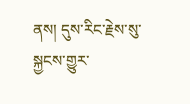ནས། དུས་རིང་རྗེས་སུ་སྐྱངས་གྱུར་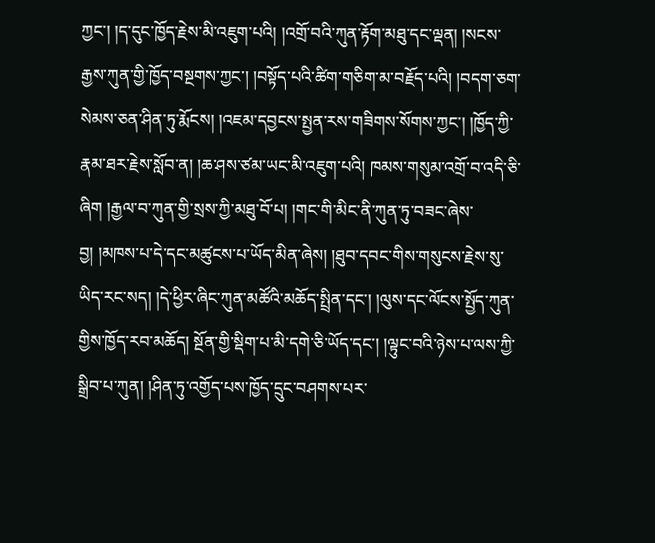ཀྱང་། །ད་དུང་ཁྱོད་རྗེས་མི་འཇུག་པའི། །འགྲོ་བའི་ཀུན་རྟོག་མཐུ་དང་ལྡན། །སངས་རྒྱས་ཀུན་གྱི་ཁྱོད་བསྔགས་ཀྱང་། །བསྟོད་པའི་ཚིག་གཅིག་མ་བརྗོད་པའི། །བདག་ཅག་སེམས་ཅན་ཤིན་ཏུ་རྨོངས། །འཇམ་དབྱངས་སྤྱན་རས་གཟིགས་སོགས་ཀྱང་། །ཁྱོད་ཀྱི་རྣམ་ཐར་རྗེས་སློབ་ན། །ཆ་ཤས་ཙམ་ཡང་མི་འཇུག་པའི། ཁམས་གསུམ་འགྲོ་བ་འདི་ཅི་ཞིག །རྒྱལ་བ་ཀུན་གྱི་སྲས་ཀྱི་མཐུ་བོ་པ། །གང་གི་མིང་ནི་ཀུན་ཏུ་བཟང་ཞེས་བྱ། །མཁས་པ་དེ་དང་མཚུངས་པ་ཡོད་མིན་ཞེས། །ཐུབ་དབང་གིས་གསུངས་རྗེས་སུ་ཡིད་རང་སད། །དེ་ཕྱིར་ཞིང་ཀུན་མཚོའི་མཆོད་སྤྲིན་དང་། །ལུས་དང་ལོངས་སྤྱོད་ཀུན་གྱིས་ཁྱོད་རབ་མཆོད། སྔོན་གྱི་སྡིག་པ་མི་དགེ་ཅི་ཡོད་དང་། །ལྟུང་བའི་ཉེས་པ་ལས་ཀྱི་སྒྲིབ་པ་ཀུན། །ཤིན་ཏུ་འགྱོད་པས་ཁྱོད་དྲུང་བཤགས་པར་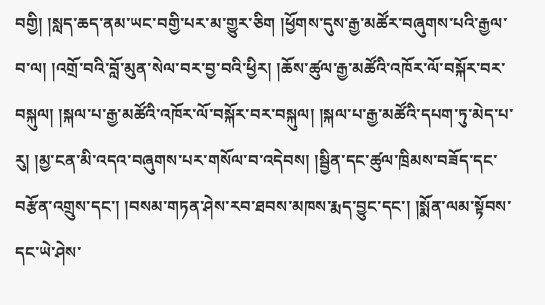བགྱི། །སླད་ཆད་ནམ་ཡང་བགྱི་པར་མ་གྱུར་ཅིག །ཕྱོགས་དུས་རྒྱ་མཚོར་བཞུགས་པའི་རྒྱལ་བ་ལ། །འགྲོ་བའི་བློ་མུན་སེལ་བར་བྱ་བའི་ཕྱིར། །ཆོས་ཚུལ་རྒྱ་མཚོའི་འཁོར་ལོ་བསྐོར་བར་བསྐུལ། །སྐལ་པ་རྒྱ་མཚོའི་འཁོར་ལོ་བསྐོར་བར་བསྐུལ། །སྐལ་པ་རྒྱ་མཚོའི་དཔག་ཏུ་མེད་པ་རུ། །མྱ་ངན་མི་འདའ་བཞུགས་པར་གསོལ་བ་འདེབས། །སྦྱིན་དང་ཚུལ་ཁྲིམས་བཟོད་དང་བརྩོན་འགྲུས་དང་། །བསམ་གཏན་ཤེས་རབ་ཐབས་མཁས་རྨད་བྱུང་དང་། །སྨོན་ལམ་སྟོབས་དང་ཡེ་ཤེས་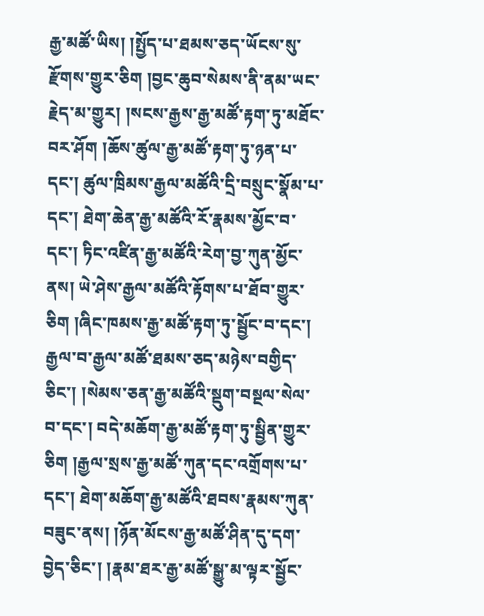རྒྱ་མཚོ་ཡིས། །སྤྱོད་པ་ཐམས་ཅད་ཡོངས་སུ་རྫོགས་གྱུར་ཅིག །བྱང་ཆུབ་སེམས་ནི་ནམ་ཡང་རྗེད་མ་གྱུར། །སངས་རྒྱས་རྒྱ་མཚོ་རྟག་ཏུ་མཐོང་བར་ཤོག །ཆོས་ཚུལ་རྒྱ་མཚོ་རྟག་ཏུ་ཉན་པ་དང་། ཚུལ་ཁྲིམས་རྒྱལ་མཚོའི་དྲི་བསྲུང་སྣོམ་པ་དང་། ཐེག་ཆེན་རྒྱ་མཚོའི་རོ་རྣམས་མྱོང་བ་དང་། ཏིང་འཛིན་རྒྱ་མཚོའི་རེག་བྱ་ཀུན་མྱོང་ནས། ཡེ་ཤེས་རྒྱལ་མཚོའི་རྟོགས་པ་ཐོབ་གྱུར་ཅིག །ཞིང་ཁམས་རྒྱ་མཚོ་རྟག་ཏུ་སྦྱོང་བ་དང་། རྒྱལ་བ་རྒྱལ་མཚོ་ཐམས་ཅད་མཉེས་བགྱིད་ཅིང་། །སེམས་ཅན་རྒྱ་མཚོའི་སྡུག་བསྔལ་སེལ་བ་དང་། བདེ་མཆོག་རྒྱ་མཚོ་རྟག་ཏུ་སྦྱིན་གྱུར་ཅིག །རྒྱལ་སྲས་རྒྱ་མཚོ་ཀུན་དང་འགྲོགས་པ་དང་། ཐེག་མཆོག་རྒྱ་མཚོའི་ཐབས་རྣམས་ཀུན་བཟུང་ནས། །ཉོན་མོངས་རྒྱ་མཚོ་ཤིན་དུ་དག་བྱེད་ཅིང་། །རྣམ་ཐར་རྒྱ་མཚོ་སྒྱུ་མ་ལྟར་སྦྱོང་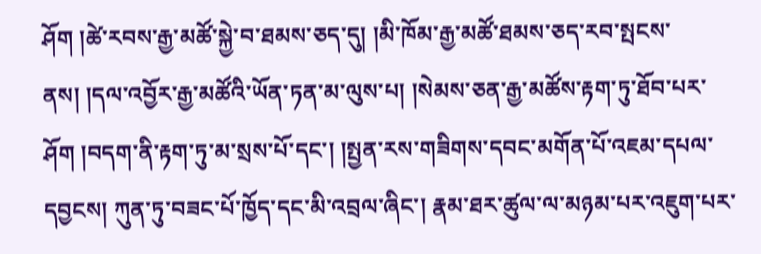ཤོག །ཚེ་རབས་རྒྱ་མཚོ་སྐྱེ་བ་ཐམས་ཅད་དུ། །མི་ཁོམ་རྒྱ་མཚོ་ཐམས་ཅད་རབ་སྤངས་ནས། །དལ་འབྱོར་རྒྱ་མཚོའི་ཡོན་ཏན་མ་ལུས་པ། །སེམས་ཅན་རྒྱ་མཚོས་རྟག་ཏུ་ཐོབ་པར་ཤོག །བདག་ནི་རྟག་ཏུ་མ་སྲས་པོ་དང་། །སྤྱན་རས་གཟིགས་དབང་མགོན་པོ་འཇམ་དཔལ་དབྱངས། ཀུན་ཏུ་བཟང་པོ་ཁྱོད་དང་མི་འབྲལ་ཞིང་། རྣམ་ཐར་ཚུལ་ལ་མཉམ་པར་འཇུག་པར་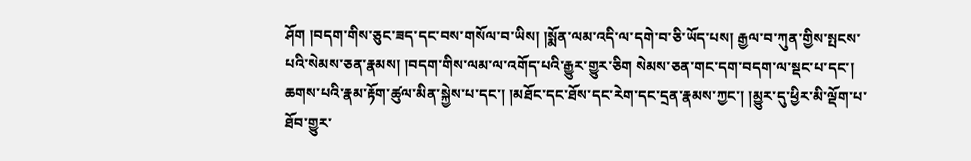ཤོག །བདག་གིས་ཅུང་ཟད་དང་བས་གསོལ་བ་ཡིས། །སྨོན་ལམ་འདི་ལ་དགེ་བ་ཅི་ཡོད་པས། རྒྱལ་བ་ཀུན་གྱིས་སྤངས་པའི་སེམས་ཅན་རྣམས། །བདག་གིས་ལམ་ལ་འགོད་པའི་རྒྱུར་གྱུར་ཅིག སེམས་ཅན་གང་དག་བདག་ལ་སྡང་པ་དང་། ཆགས་པའི་རྣམ་རྟོག་ཚུལ་མིན་སྐྱེས་པ་དང་། །མཐོང་དང་ཐོས་དང་རེག་དང་དྲན་རྣམས་ཀྱང་། །མྱུར་དུ་ཕྱིར་མི་ལྡོག་པ་ཐོབ་གྱུར་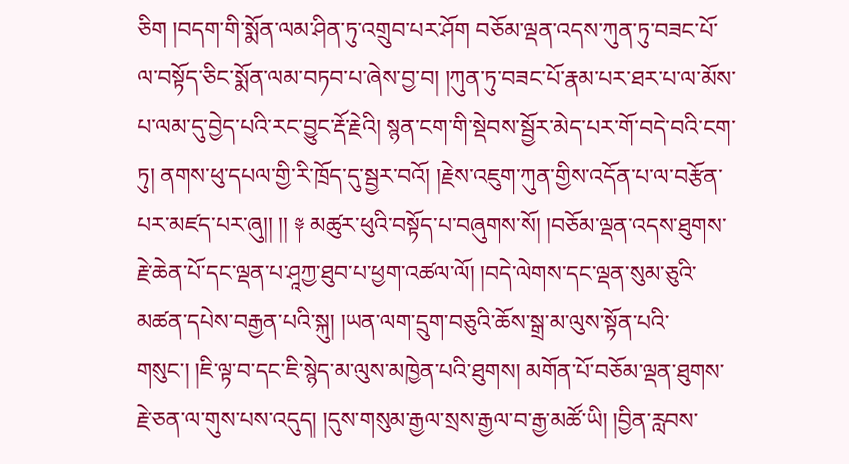ཅིག །བདག་གི་སྨོན་ལམ་ཤིན་ཏུ་འགྲུབ་པར་ཤོག བཅོམ་ལྡན་འདས་ཀུན་ཏུ་བཟང་པོ་ལ་བསྟོད་ཅིང་སྨོན་ལམ་བཏབ་པ་ཞེས་བྱ་བ། །ཀུན་ཏུ་བཟང་པོ་རྣམ་པར་ཐར་པ་ལ་མོས་པ་ལམ་དུ་བྱེད་པའི་རང་བྱུང་རྡོ་རྗེའི། སྙན་ངག་གི་སྡེབས་སྦྱོར་མེད་པར་གོ་བདེ་བའི་ངག་ཏུ། ནགས་ཕུ་དཔལ་གྱི་རི་ཁྲོད་དུ་སྦྱར་བའོ། །རྗེས་འཇུག་ཀུན་གྱིས་འདོན་པ་ལ་བརྩོན་པར་མཛད་པར་ཞུ།། །། ༈ མཚུར་ཕུའི་བསྟོད་པ་བཞུགས་སོ། །བཅོམ་ལྡན་འདས་ཐུགས་རྗེ་ཆེན་པོ་དང་ལྡན་པ་ཤཱཀྱ་ཐུབ་པ་ཕྱག་འཚལ་ལོ། །བདེ་ལེགས་དང་ལྡན་སུམ་ཅུའི་མཚན་དཔེས་བརྒྱན་པའི་སྐུ། །ཡན་ལག་དྲུག་བཅུའི་ཆོས་སྒྲ་མ་ལུས་སྟོན་པའི་གསུང་། །ཇི་ལྟ་བ་དང་ཇི་སྙེད་མ་ལུས་མཁྱེན་པའི་ཐུགས། མགོན་པོ་བཅོམ་ལྡན་ཐུགས་རྗེ་ཅན་ལ་གུས་པས་འདུད། །དུས་གསུམ་རྒྱལ་སྲས་རྒྱལ་བ་རྒྱ་མཚོ་ཡི། །བྱིན་རླབས་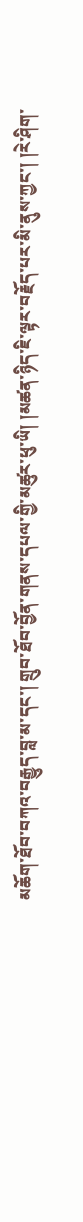མཆོག་ཐོབ་བཀའ་བརྒྱུད་བླ་མ་དང་། གྲུབ་ཐོབ་བྱོན་གནས་དཔལ་གྱི་མཚུར་ཕུ་ཡི། །མཚན་ཉིད་ཇི་ལྟར་བརྗོད་པར་མི་ནུས་ཀྱང་། །རེ་ཤིག་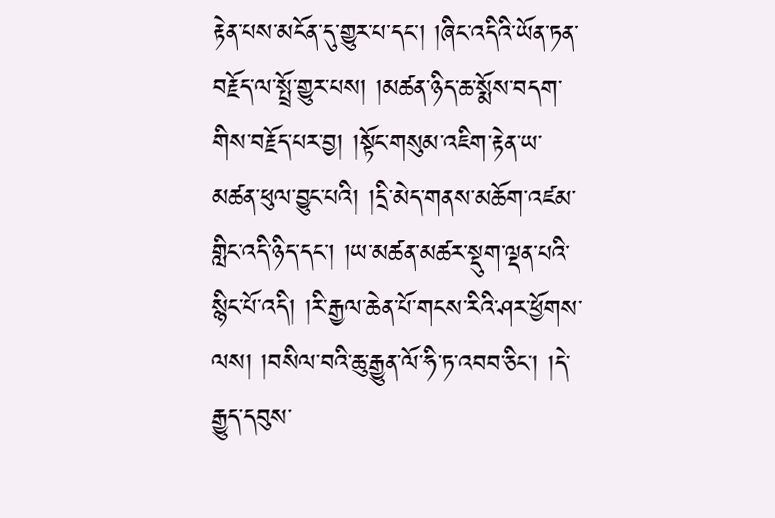རྟེན་པས་མངོན་དུ་གྱུར་པ་དང་། །ཞིང་འདིའི་ཡོན་ཏན་བརྗོད་ལ་སྤྲོ་གྱུར་པས། །མཚན་ཉིད་ཆ་སྨོས་བདག་གིས་བརྗོད་པར་བྱ། །སྟོང་གསུམ་འཇིག་རྟེན་ཡ་མཚན་ཕུལ་བྱུང་པའི། །དྲི་མེད་གནས་མཆོག་འཛམ་གླིང་འདི་ཉིད་དང་། །ཡ་མཚན་མཚར་སྡུག་ལྡན་པའི་སྙིང་པོ་འདི། །རི་རྒྱལ་ཆེན་པོ་གངས་རིའི་ཤར་ཕྱོགས་ལས། །བསིལ་བའི་ཆུ་རྒྱུན་ལོ་ཧི་ཏ་འབབ་ཅིང་། །དེ་རྒྱུད་དབུས་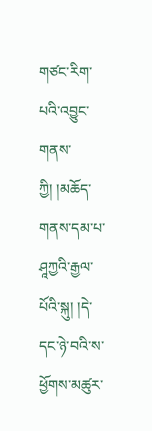གཙང་རིག་པའི་འབྱུང་གནས་ཀྱི། །མཆོད་གནས་དམ་པ་ཤཱཀྱའི་རྒྱལ་པོའི་སྐུ། །དེ་དང་ཉེ་བའི་ས་ཕྱོགས་མཚུར་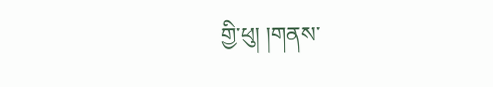གྱི་ཕུ། །གནས་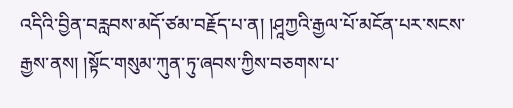འདིའི་བྱིན་བརླབས་མདོ་ཙམ་བརྗོད་པ་ན། །ཤཱཀྱའི་རྒྱལ་པོ་མངོན་པར་སངས་རྒྱས་ནས། །སྟོང་གསུམ་ཀུན་ཏུ་ཞབས་ཀྱིས་བཅགས་པ་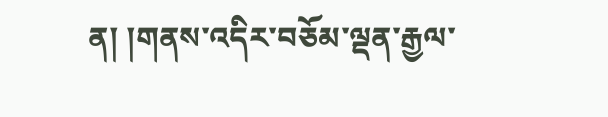ན། །གནས་འདིར་བཅོམ་ལྡན་རྒྱལ་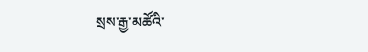སྲས་རྒྱ་མཚོའི་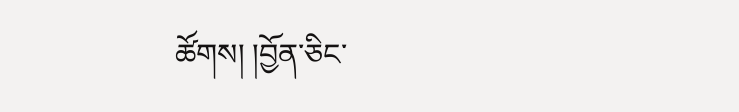ཚོགས། །བྱོན་ཅིང་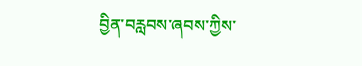བྱིན་བརླབས་ཞབས་ཀྱིས་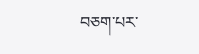བཅག་པར་